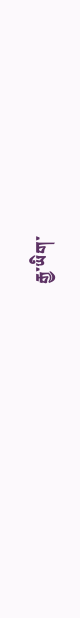རྒྱ་ཡིག་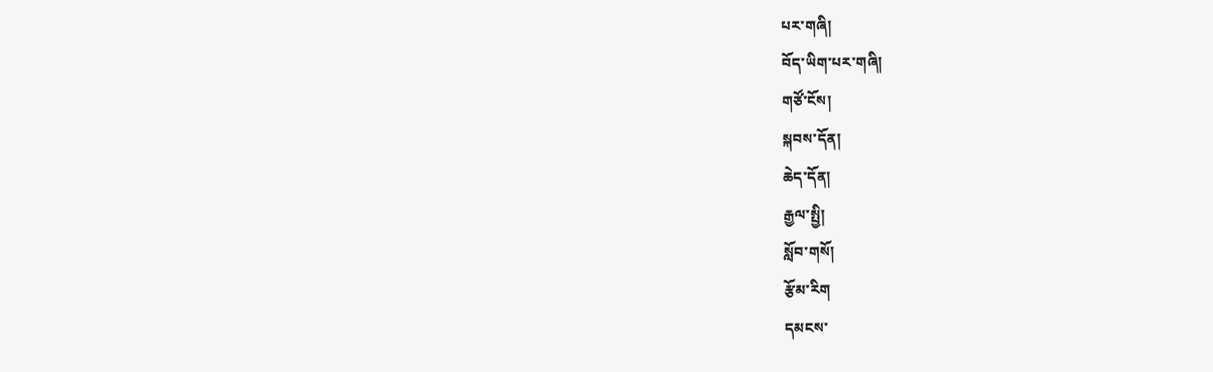པར་གཞི།
བོད་ཡིག་པར་གཞི།
གཙོ་ངོས།
སྐབས་དོན།
ཆེད་དོན།
རྒྱལ་སྤྱི།
སློབ་གསོ།
རྩོམ་རིག
དམངས་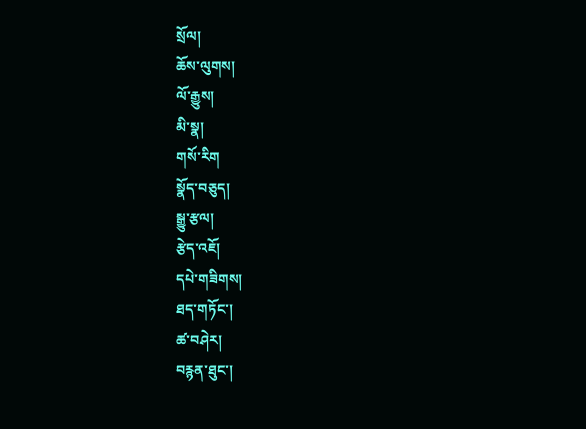སྲོལ།
ཆོས་ལུགས།
ལོ་རྒྱུས།
མི་སྣ།
གསོ་རིག
སྣོད་བཅུད།
སྒྱུ་རྩལ།
རྩེད་འཇོ།
དཔེ་གཟིགས།
ཐད་གཏོང་།
ཚ་བཤེར།
བརྙན་ཐུང་།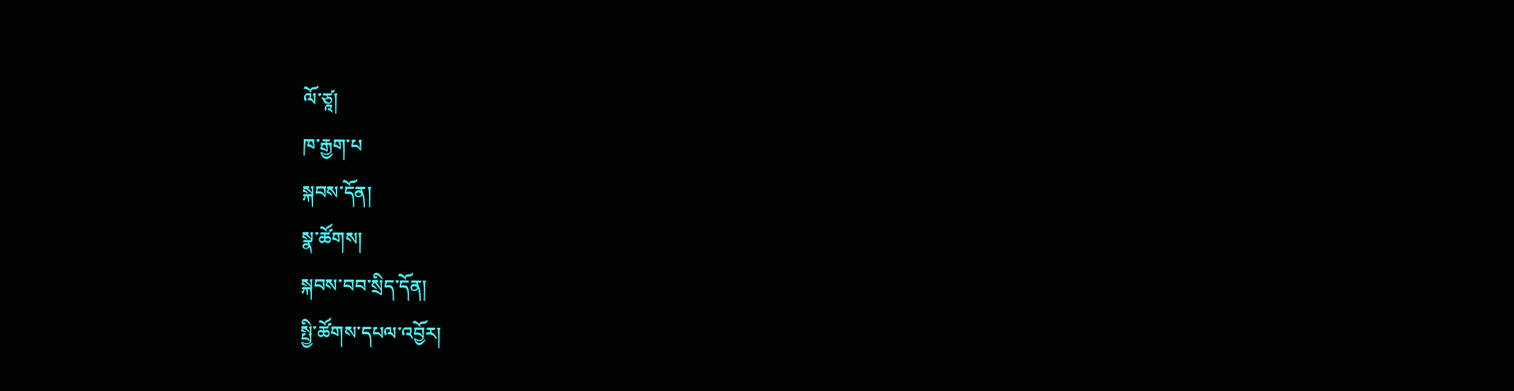ལོ་ཙཱ།
ཁ་རྒྱག་པ
སྐབས་དོན།
སྣ་ཚོགས།
སྐབས་བབ་སྲིད་དོན།
སྤྱི་ཚོགས་དཔལ་འབྱོར།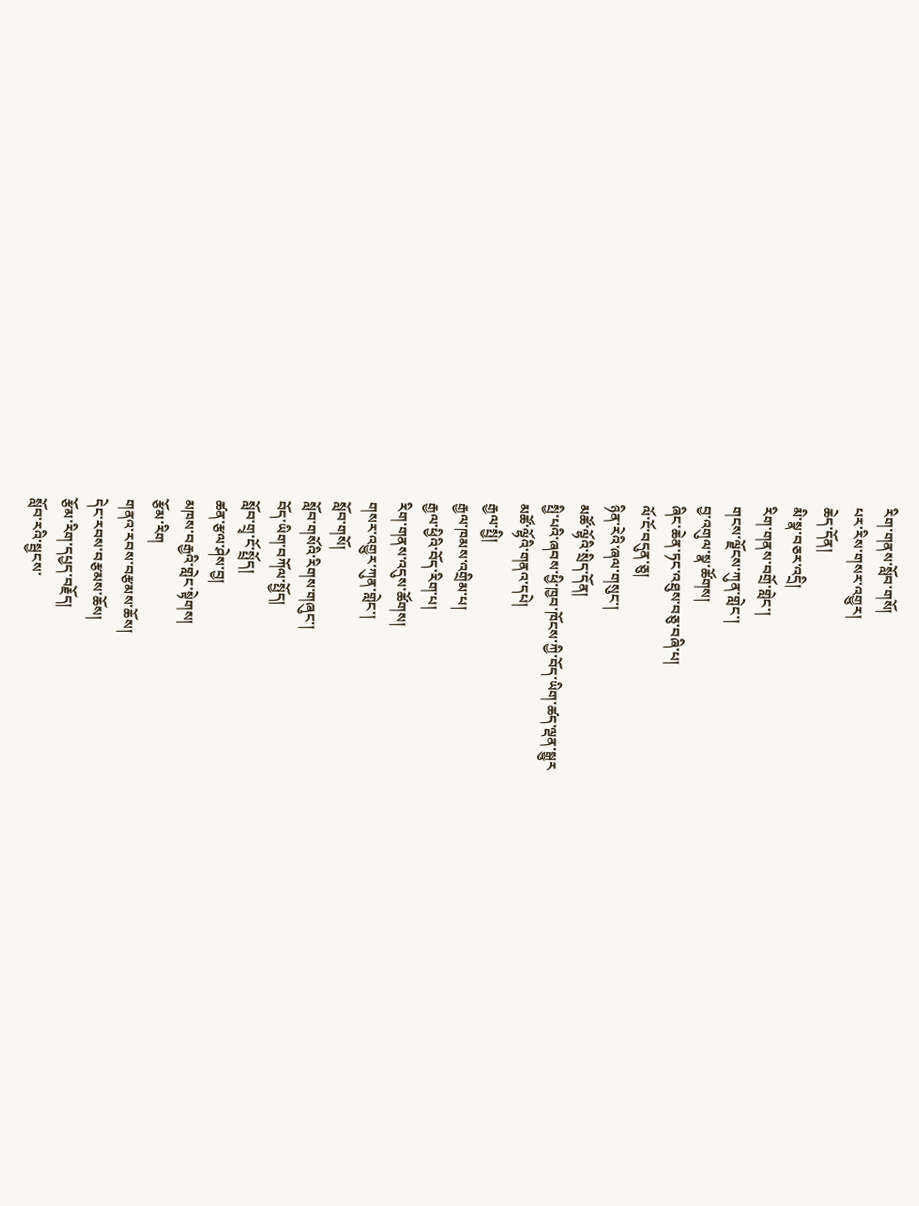རིག་གནས་སློབ་གསོ།
པར་རིས་གསར་འགྱུར།
ཆེད་དོན།
མི་སྣ་བཅར་འདྲི།
རིག་གནས་བགྲོ་གླེང་།
གངས་ལྗོངས་ཀུན་གླེང་།
བྱ་འགུལ་སྣ་ཚོགས།
ཞིང་ཆེན་ཏང་འཐུས་བཅུ་བཞི་པ།
ལོ་ངོ་བདུན་ཅུ།
ཉིན་རེའི་ཞལ་གསུང་།
མཚོ་ལྷོའི་སྲིད་དོན།
སྤྱི་པའི་ཞབས་ཕྱི་ཁྱབ་ཁོངས་ཀྱི་བོད་ཡིག་ཚད་ལྡན་སྒྱུར
མཚོ་ལྷོའི་གནའ་དཔེ།
རྒྱལ་སྤྱི།
རྒྱལ་ཁམས་འགྲིམ་པ།
རྒྱལ་ཕྱིའི་བོད་རིག་པ།
རིག་གནས་འདུས་ཚོགས།
གསར་འགྱུར་ཀུན་གླེང་།
སློབ་གསོ།
སློབ་གསོའི་རིགས་གཞུང་།
བོད་ཡིག་བཀོལ་སྤྱོད།
སློབ་གྲྭ་ངོ་སྤྲོད།
ཚན་རྩལ་ཤེས་བྱ།
མཁས་བརྒྱའི་གླེང་སྟེགས།
རྩོམ་རིག
གནའ་རབས་བརྩམས་ཆོས།
དེང་རབས་བརྩམས་ཆོས།
རྩོམ་རིག་དཔྱད་བརྗོད།
སློབ་རའི་སྦྱངས་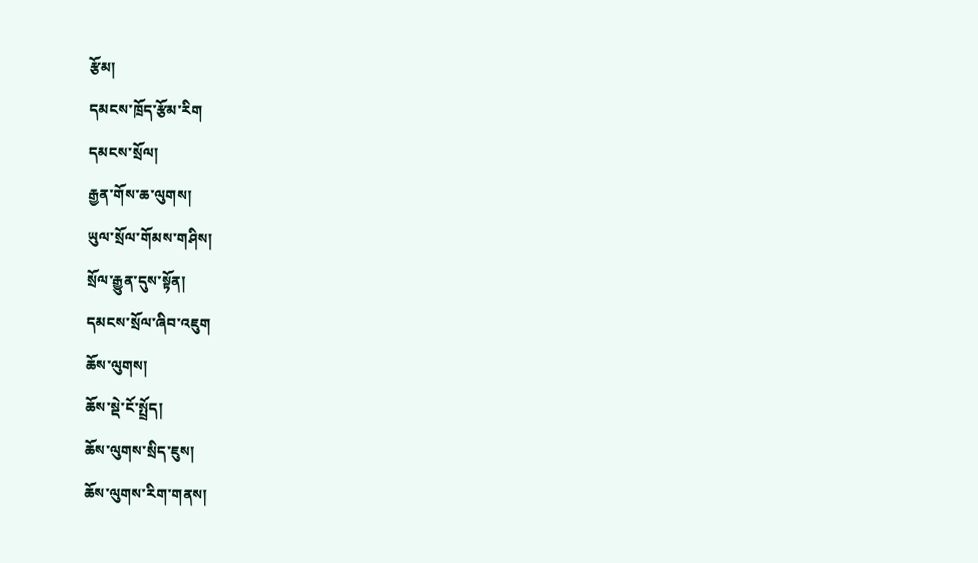རྩོམ།
དམངས་ཁྲོད་རྩོམ་རིག
དམངས་སྲོལ།
རྒྱན་གོས་ཆ་ལུགས།
ཡུལ་སྲོལ་གོམས་གཤིས།
སྲོལ་རྒྱུན་དུས་སྟོན།
དམངས་སྲོལ་ཞིབ་འཇུག
ཆོས་ལུགས།
ཆོས་སྡེ་ངོ་སྤྲོད།
ཆོས་ལུགས་སྲིད་ཇུས།
ཆོས་ལུགས་རིག་གནས།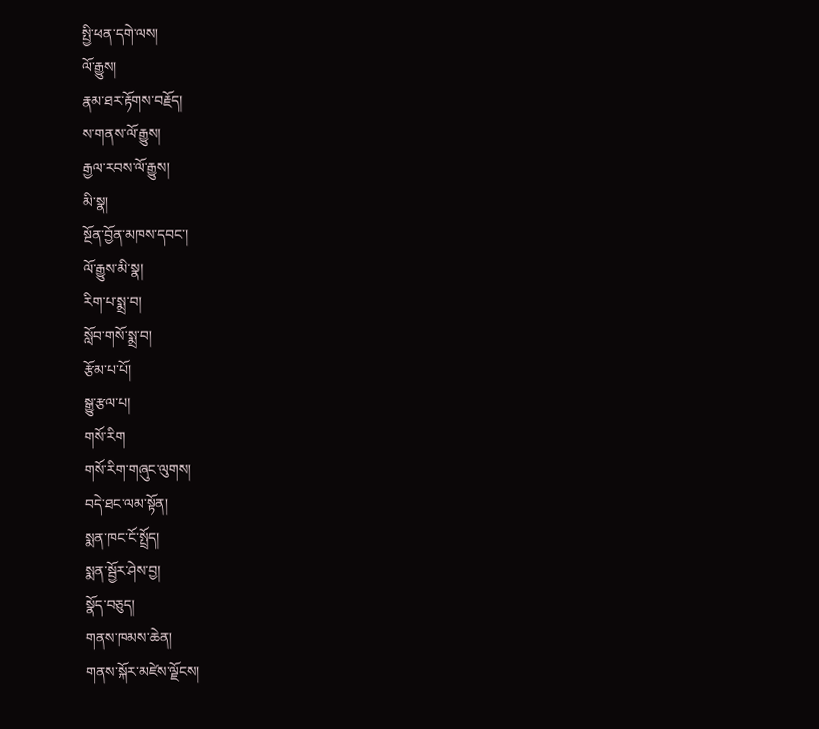སྤྱི་ཕན་དགེ་ལས།
ལོ་རྒྱུས།
རྣམ་ཐར་རྟོགས་བརྗོད།
ས་གནས་ལོ་རྒྱུས།
རྒྱལ་རབས་ལོ་རྒྱུས།
མི་སྣ།
སྔོན་བྱོན་མཁས་དབང་།
ལོ་རྒྱུས་མི་སྣ།
རིག་པ་སྨྲ་བ།
སློབ་གསོ་སྨྲ་བ།
རྩོམ་པ་པོ།
སྒྱུ་རྩལ་པ།
གསོ་རིག
གསོ་རིག་གཞུང་ལུགས།
བདེ་ཐང་ལམ་སྟོན།
སྨན་ཁང་ངོ་སྤྲོད།
སྨན་སྦྱོར་ཤེས་བྱ།
སྣོད་བཅུད།
གནས་ཁམས་ཆེན།
གནས་སྐོར་མཛེས་ལྗོངས།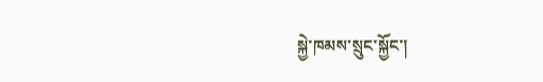སྐྱེ་ཁམས་སྲུང་སྐྱོང་།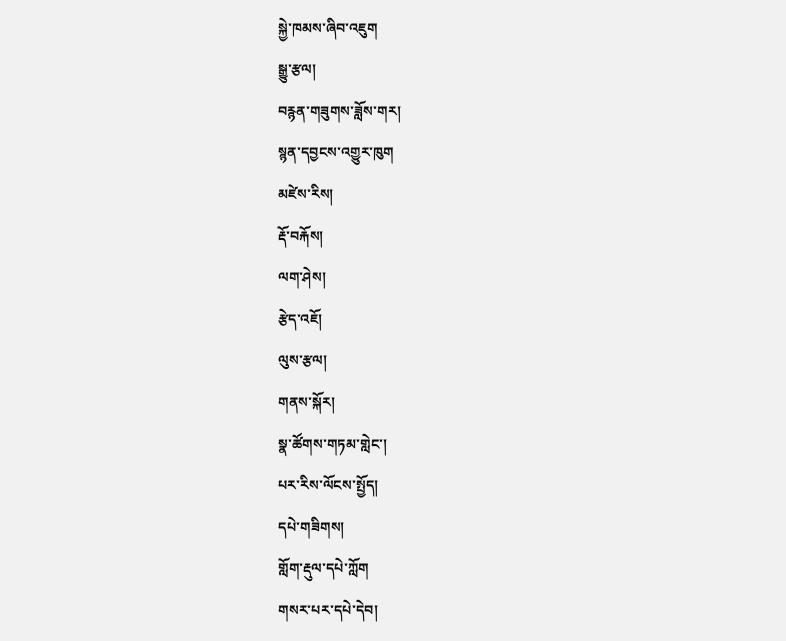སྐྱེ་ཁམས་ཞིབ་འཇུག
སྒྱུ་རྩལ།
བརྙན་གཟུགས་ཟློས་གར།
སྙན་དབྱངས་འགྱུར་ཁུག
མཛེས་རིས།
རྡོ་བརྐོས།
ལག་ཤེས།
རྩེད་འཇོ།
ལུས་རྩལ།
གནས་སྐོར།
སྣ་ཚོགས་གཏམ་གླེང་།
པར་རིས་ལོངས་སྤྱོད།
དཔེ་གཟིགས།
གློག་རྡུལ་དཔེ་ཀློག
གསར་པར་དཔེ་དེབ།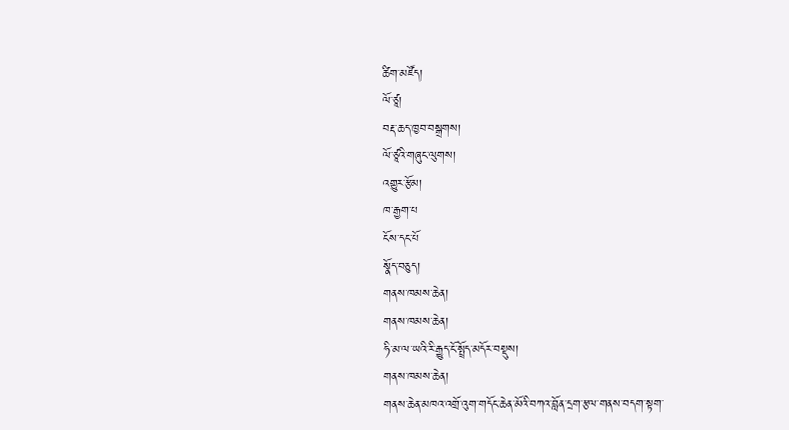ཚིག་མཛོད།
ལོ་ཙཱ།
བརྡ་ཆད་ཁྱབ་བསྒྲགས།
ལོ་ཙཱའི་གཞུང་ལུགས།
འགྱུར་རྩོམ།
ཁ་རྒྱག་པ
ངོས་དང་པོ
སྣོད་བཅུད།
གནས་ཁམས་ཆེན།
གནས་ཁམས་ཆེན།
ཧི་མ་ལ་ཡའི་རི་རྒྱུད་ངོ་སྤྲོད་མདོར་བསྡུས།
གནས་ཁམས་ཆེན།
གནས་ཆེན་མཁའ་འགྲོ་འུག་གདོང་ཆེན་མོའི་བཀའ་བློན་དྲག་རྩལ་གནས་བདག་སྟག་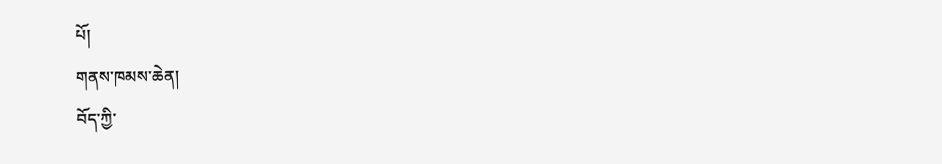པོ།
གནས་ཁམས་ཆེན།
བོད་ཀྱི་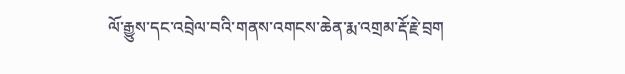ལོ་རྒྱུས་དང་འབྲེལ་བའི་གནས་འགངས་ཆེན་རྨ་འགྲམ་རྡོ་རྗེ་བྲག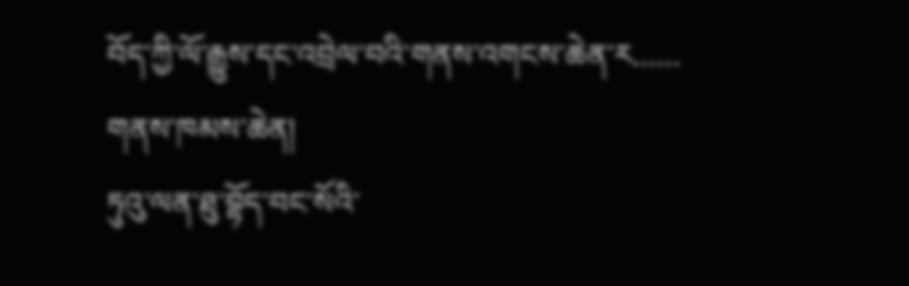བོད་ཀྱི་ལོ་རྒྱུས་དང་འབྲེལ་བའི་གནས་འགངས་ཆེན་ར......
གནས་ཁམས་ཆེན།
ཏུའུ་ལན་ཐུ་བྷོད་བང་སོའི་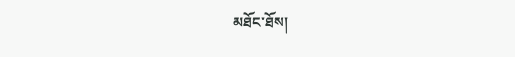མཐོང་ཐོས།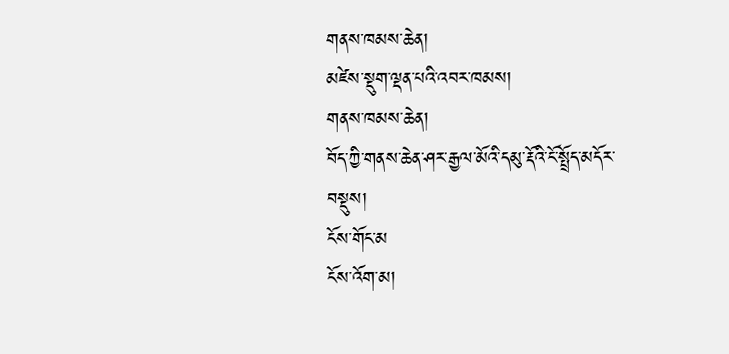གནས་ཁམས་ཆེན།
མཛེས་སྡུག་ལྡན་པའི་འབར་ཁམས།
གནས་ཁམས་ཆེན།
བོད་ཀྱི་གནས་ཆེན་ཤར་རྒྱལ་མོའི་དམུ་རྡོའི་ངོ་སྤྲོད་མདོར་བསྡུས།
ངོས་གོང་མ
ངོས་འོག་མ།